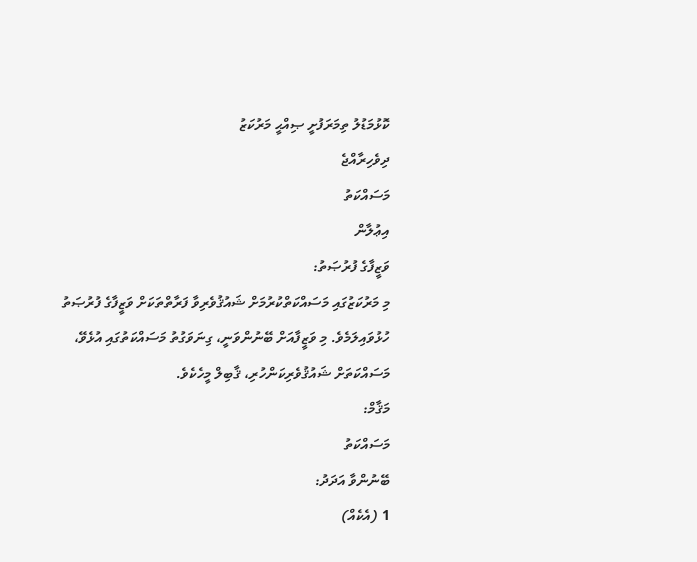ކޮޅުމަޑުލު ތިމަރަފުށީ ޞިއްޙީ މަރުކަޒު
ދިވެހިރާއްޖެ
މަސައްކަތު
އިޢުލާން
ވަޒީފާގެ ފުރުޞަތު:
މި މަރުކަޒުގައި މަސައްކަތްކުރުމަށް ޝައުޤުވެރިވާ ފަރާތްތަކަށް ވަޒީފާގެ ފުރުޞަތު ހުޅުވައިލަމެވެ. މި ވަޒީފާއަށް ބޭނުންވަނީ، ގިނަވަގުތު މަސައްކަތުގައި އުޅެވޭ، މަސައްކަތަށް ޝައުޤުވެރިކަންހުރި، ޤާބިލް މީހެކެވެ.
މަޤާމް:
މަސައްކަތު
ބޭނުންވާ އަދަދު:
1 (އެކެއް)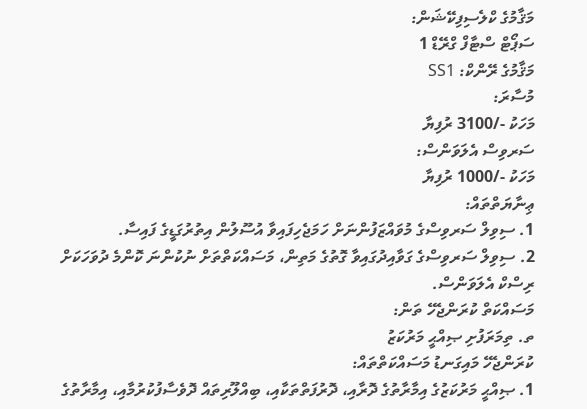މަޤާމުގެ ކްލެސިފިކޭޝަން:
ސަޕޯޓް ސްޓާފް ގްރޭޑް 1
މަޤާމުގެ ރޭންކް: SS1
މުސާރަ:
މަހަކު -/3100 ރުފިޔާ
ސަރވިސް އެލަވަންސް:
މަހަކު -/1000 ރުފިޔާ
ޢިނާޔަތްތައް:
1. ސިވިލް ސަރވިސްގެ މުވައްޒަފުންނަށް ހަމަޖެހިފައިވާ އުސޫލުން އިތުރުގަޑީގެ ފައިސާ.
2. ސިވިލް ސަރވިސްގެ ގަވާއިދުގައިވާ ގޮތުގެ މަތިން، މަސައްކަތްތަށް ނުކުންނަ ކޮންމެ ދުވަހަކަށް ރިސްކް އެލަވަންސް.
މަސައްކަތް ކުރަންޖެހޭ ތަން:
ތ. ތިމަރަފުށި ޞިއްޙީ މަރުކަޒު
ކުރަންޖެހޭ މައިގަނޑު މަސައްކަތްތައް:
1. ޞިއްޙީ މަރުކަޒުގެ އިމާރާތުގެ ދޮރާއި، ދޮރުފަތްތަކާއި، ބިއްލޫރިތައް ދޮވެސާފުކުރުމާއި، އިމާރާތުގެ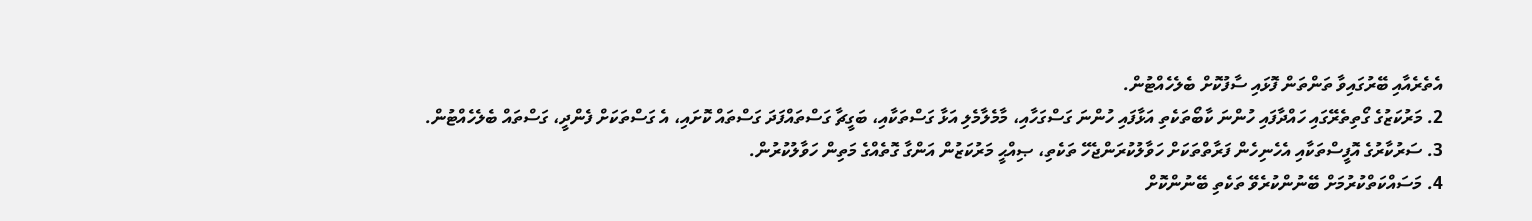އެތެރެއާއި ބޭރުގައިވާ ތަންތަން ފޮޅައި ސާފުކޮށް ބެލެހެއްޓުން.
2. މަރުކަޒުގެ ގޯތިތެރޭގައި ހައްދާފައި ހުންނަ ކާބޯތަކެތި އަޅާފައި ހުންނަ ގަސްގަހާއި، މާމެލާމެލި އަޅާ ގަސްތަކާއި، ބަގީޗާ ގަސްތައްފަދަ ގަސްތައް ކޮށައި، އެ ގަސްތަކަށް ފެންދީ، ގަސްތައް ބެލެހެއްޓުން.
3. ސަރުކާރުގެ އޮފީސްތަކާއި އެހެނިހެން ފަރާތްތަކަށް ހަވާލުކުރަންޖެހޭ ތަކެތި، ޞިއްޙީ މަރުކަޒުން އަންގާ ގޮތެއްގެ މަތިން ހަވާލުކުރުން.
4. މަސައްކަތްކުރުމަށް ބޭނުންކުރެވޭ ތަކެތި ބޭނުންކޮށް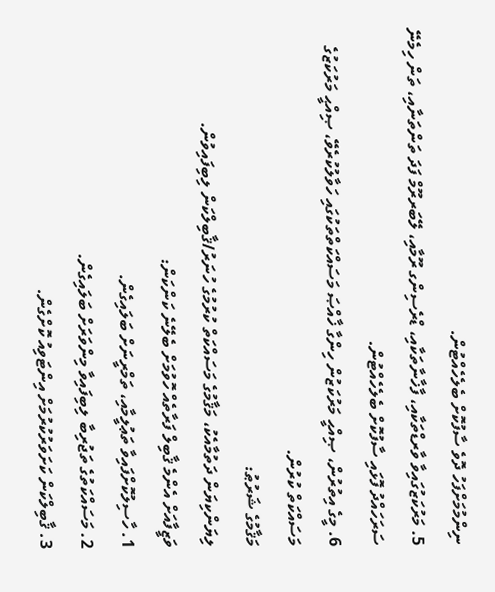ނިންމުމަށްފަހު ދޮވެ ސާފުކޮށް ބެލެހެއްޓުން.
5. މަރުކަޒުގައިވާ ވާރޑްތަކާއި، ފާޚާނާތަކާއި، ޑްރެސިންގ ރޫމާއި، ލޭބަރރޫމް ފަދަ ތަންތަނާއި، ތަން ހިމެނޭ ސަރަހައްދު ފޮޅައި ސާފުކޮށް ބެލެހެއްޓުން.
6. މީގެ އިތުރުން، ޞިއްޙީ މަރުކަޒުން ހިންގާ ޚާއްޞަ މަސައްކަތްތަކުގައި ހަވާލުކުރެވޭ، ޞިއްޙީ މަރުކަޒުގެ މަސައްކަތް ކުރުން.
މަޤާމުގެ ޝަރުޠު:
ލިޔަންކިޔަން ދަތުމާއެކު، މަޤާމުގެ މަސައްކަތް ކުރުމުގެ ހުނަރު/ޤާބިލްކަން ލިބިފައިވުން.
ވަޒީފާއަށް އެންމެ ޤާބިލް ފަރާތެއް ހޮވުމަށް ބެލޭނެ ކަންކަން:
1. ހާސިލުކޮށްފައިވާ ތަޢުލީމާއި، ތަމްރީނަށް ބަލައިގެން.
2. މަސައްކަތުގެ ތަޖުރިބާ ލިބިފައިވާ މިންވަރަށް ބަލައިގެން.
3. ޤާބިލްކަން ކަށަވަރުކުރުމަށް އިންޓަވިއު ކޮށްގެން.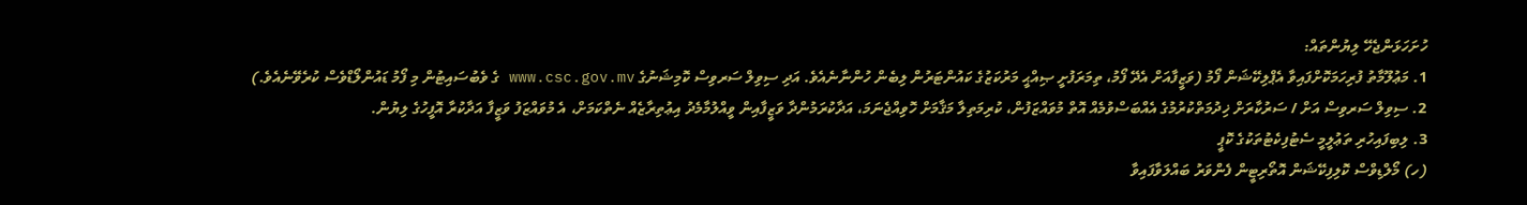ހުށަހަޅަންޖެހޭ ލިޔުންތައް:
1. މަޢުލޫމާތު ފުރިހަމަކޮށްފައިވާ އެޕްލިކޭޝަން ފޯމު (ވަޒީފާއަށް އެދޭ ފޯމު، ތިމަރަފުށީ ޞިއްޙީ މަރުކަޒުގެ ކައުންޓަރުން ލިބެން ހުންނާނެއެވެ. އަދި ސިވިލް ސަރވިސް ކޮމިޝަނުގެ www.csc.gov.mv ގެ ވެބުސައިޓުން މި ފޯމު ޑައުންލޯޑްވެސް ކުރެވޭނެއެވެ.)
2. ސިވިލް ސަރވިސް އަށް / ސަރުކާރަށް ޚިދުމަތްކުރުމުގެ އެއްބަސްވުމެއް އޮތް މުވައްޒަފުން، ކުރިމަތިލާ މަޤާމަށް ހޮވިއްޖެނަމަ، އަދާކުރަމުންދާ ވަޒީފާއިން ވީއްލުމާމެދު އިޢުތިރާޒެއް ނެތްކަމަށް، އެ މުވައްޒަފު ވަޒީފާ އަދާކުރާ އޮފީހުގެ ލިޔުން.
3. ލިބިފައިހުރި ތަޢުލީމީ ސެޓުފިކެޓުތަކުގެ ކޮޕީ
(ހ) މޯލްޑިވްސް ކޮލިފިކޭޝަން އޮތޯރިޓީން ފެންވަރު ބައްލަވާފައިވާ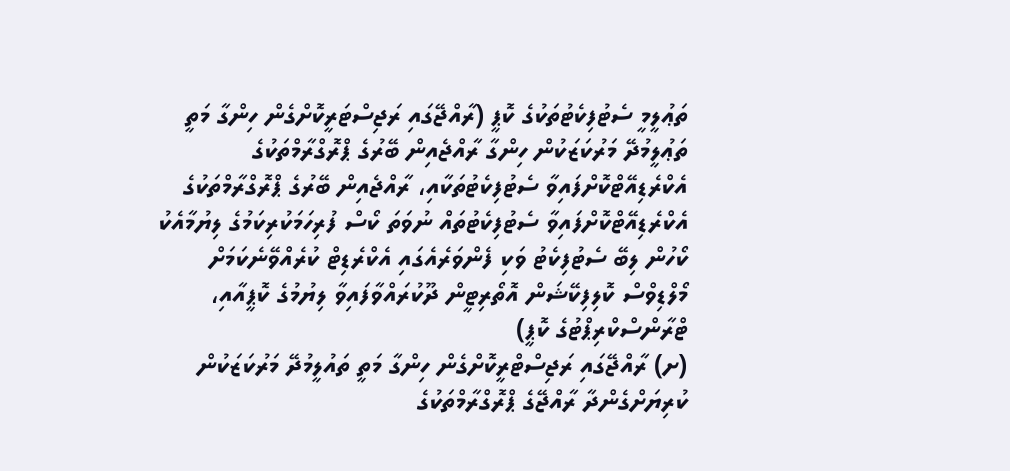ތަޢުލީމީ ސެޓުފިކެޓުތަކުގެ ކޮޕީ (ރާއްޖޭގައި ރަޖިސްޓަރީކޮށްގެން ހިންގާ މަތީ ތަޢުލީމުދޭ މަރުކަޒަކުން ހިންގާ ރާއްޖެއިން ބޭރުގެ ޕްރޮގްރާމްތަކުގެ އެކްރެޑިއޭޓްކޮށްފައިވާ ސެޓުފިކެޓުތަކާއި، ރާއްޖެއިން ބޭރުގެ ޕްރޮގްރާމްތަކުގެ އެކްރެޑިއޭޓްކޮށްފައިވާ ސެޓުފިކެޓުތައް ނުވަތަ ކޯސް ފުރިހަމަކުރިކަމުގެ ލިޔުމާއެކު ކޯހުން ލިބޭ ސެޓުފިކެޓު ވަކި ފެންވަރެއެގައި އެކްރެޑިޓް ކުރެއްވޭނެކަމަށް މޯލްޑިވްސް ކޮލިފިކޭޝަން އޮތޯރިޓީން ދޫކުރައްވާފައިވާ ލިޔުމުގެ ކޮޕީއާއި، ޓްރާންސްކްރިޕްޓުގެ ކޮޕީ)
(ށ) ރާއްޖޭގައި ރަޖިސްޓްރީކޮށްގެން ހިންގާ މަތީ ތައުލީމުދޭ މަރުކަޒަކުން ކުރިޔަށްގެންދާ ރާއްޖޭގެ ޕްރޮގްރާމްތަކުގެ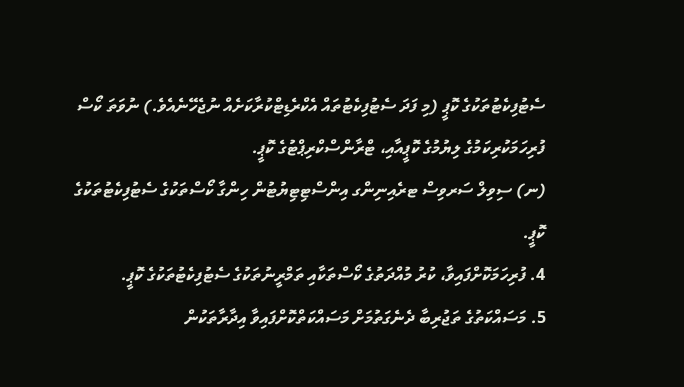ސެޓުފިކެޓުތަކުގެ ކޮޕީ (މި ފަދަ ސެޓުފިކެޓުތައް އެކްރެޑިޓްކުރާކަށެއް ނުޖެހޭނެއެވެ.) ނުވަތަ ކޯސް ފުރިހަމަކުރިކަމުގެ ލިޔުމުގެ ކޮޕީއާއި، ޓްރާންސްކްރިޕްޓުގެ ކޮޕީ.
(ނ) ސިވިލް ސަރވިސް ޓރެއިނިންގ އިންސްޓިޓިޔުޓުން ހިންގާ ކޯސްތަކުގެ ސެޓުފިކެޓުތަކުގެ ކޮޕީ.
4. ފުރިހަމަކޮށްފައިވާ، ކުރު މުއްދަތުގެ ކޯސްތަކާއި ތަމްރީނުތަކުގެ ސެޓުފިކެޓުތަކުގެ ކޮޕީ.
5. މަސައްކަތުގެ ތަޖުރިބާ ދެނެގަތުމަށް މަސައްކަތްކޮށްފައިވާ އިދާރާތަކުން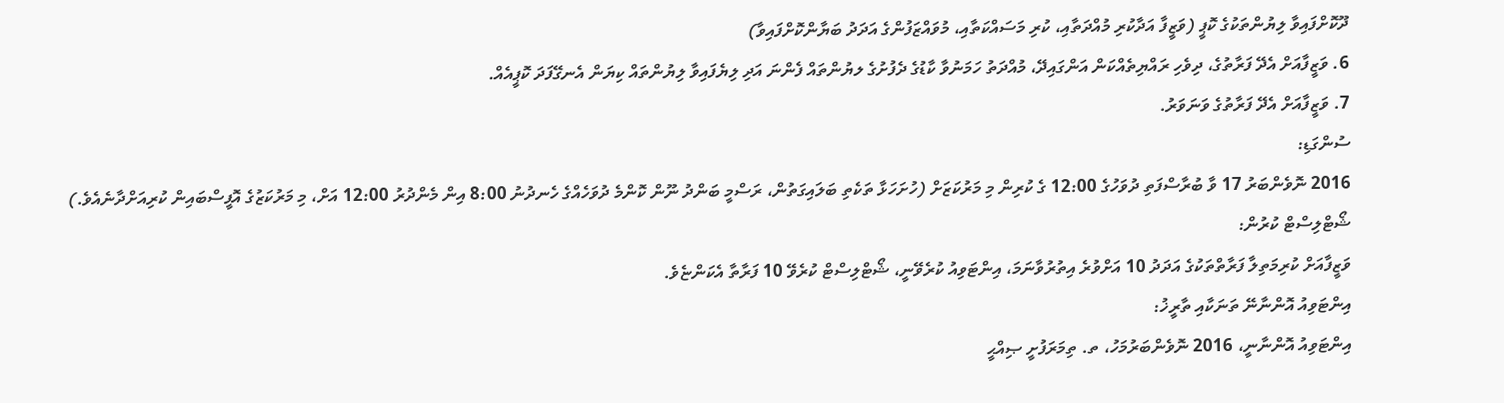ދޫކޮށްފައިވާ ލިޔުންތަކުގެ ކޮޕީ (ވަޒީފާ އަދާކުރި މުއްދަތާއި، ކުރި މަސައްކަތާއި، މުވައްޒަފުންގެ އަދަދު ބަޔާންކޮށްފައިވާ)
6. ވަޒީފާއަށް އެދޭ ފަރާތުގެ، ދިވެހި ރައްޔިތެއްކަން އަންގައިދޭ، މުއްދަތު ހަމަނުވާ ކާޑުގެ ދެފުށުގެ ލޔުންތައް ފެންނަ އަދި ލިޔެފައިވާ ލިޔުންތައް ކިޔަން އެނގޭފަދަ ކޮޕީއެއް.
7. ވަޒީފާއަށް އެދޭ ފަރާތުގެ ވަނަވަރު.
ސުންގަޑި:
2016 ނޮވެންބަރު 17 ވާ ބުރާސްފަތި ދުވަހުގެ 12:00 ގެ ކުރިން މި މަރުކަޒަށް (ހުށަހަޅާ ތަކެތި ބަލައިގަތުން، ރަސްމީ ބަންދު ނޫން ކޮންމެ ދުވަހެއްގެ ހެނދުނު 8:00 އިން މެންދުރު 12:00 އަށް، މި މަރުކަޒުގެ އޮފީސްބައިން ކުރިއަށްދާނެއެވެ.)
ޝޯޓްލިސްޓް ކުރުން:
ވަޒީފާއަށް ކުރިމަތިލާ ފަރާތްތަކުގެ އަދަދު 10 އަށްވުރެ އިތުރުވާނަމަ، އިންޓަވިއު ކުރެވޭނީ، ޝޯޓްލިސްޓް ކުރެވޭ 10 ފަރާތާ އެކަންޏެވެ.
އިންޓަވިއު އޮންނާނޭ ތަނަކާއި ތާރީޚު:
އިންޓަވިއު އޮންނާނީ، 2016 ނޮވެންބަރުމަހު، ތ. ތިމަރަފުށީ ޞިއްޙީ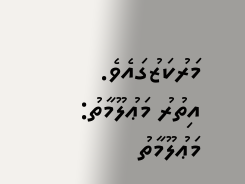މަރުކަޒުގައެވެ.
އިތުރު މަޢުލޫމާތު:
މަޢުލޫމާތު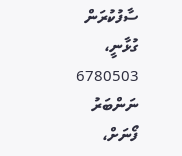ސާފުކުރަން ގުޅާނީ، 6780503 ނަންބަރު ފޯނަށް،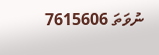ނުވަތަ 7615606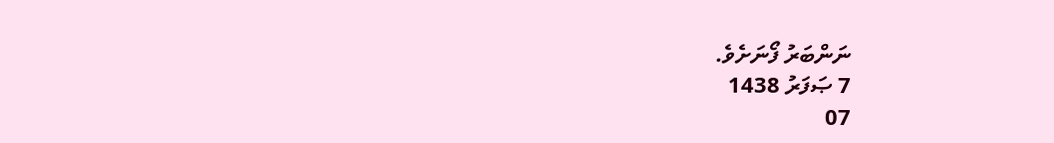ނަންބަރު ފޯނަށެވެ.
7 ޞަފަރު 1438
07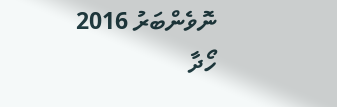ނޮވެންބަރު 2016
ހޯދާ